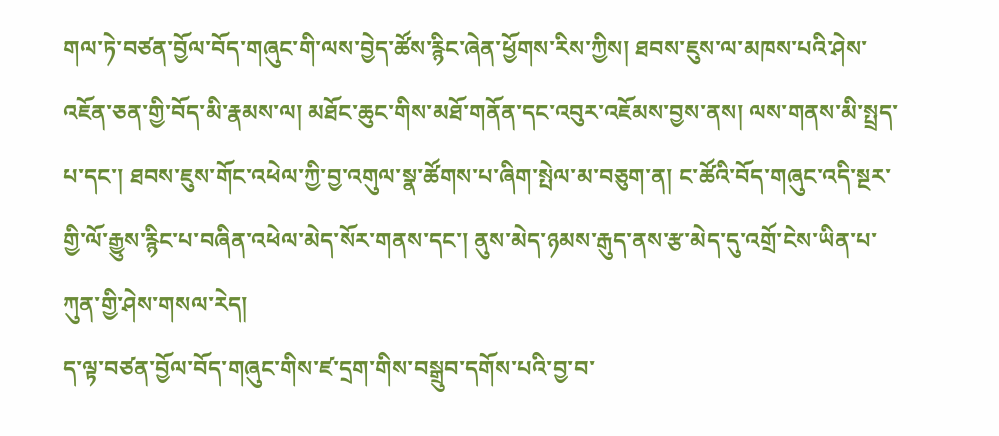གལ་ཏེ་བཙན་བྱོལ་བོད་གཞུང་གི་ལས་བྱེད་ཚོས་རྙིང་ཞེན་ཕྱོགས་རིས་ཀྱིས། ཐབས་ཇུས་ལ་མཁས་པའི་ཤེས་འཇོན་ཅན་གྱི་བོད་མི་རྣམས་ལ། མཐོང་ཆུང་གིས་མཐོ་གནོན་དང་འབུར་འཇོམས་བྱས་ནས། ལས་གནས་མི་སྤྲད་པ་དང་། ཐབས་ཇུས་གོང་འཕེལ་ཀྱི་བྱ་འགུལ་སྣ་ཚོགས་པ་ཞིག་སྤེལ་མ་བཅུག་ན། ང་ཚོའི་བོད་གཞུང་འདི་སྔར་གྱི་ལོ་རྒྱུས་རྙིང་པ་བཞིན་འཕེལ་མེད་སོར་གནས་དང་། ནུས་མེད་ཉམས་རྒུད་ནས་རྩ་མེད་དུ་འགྲོ་ངེས་ཡིན་པ་ཀུན་གྱི་ཤེས་གསལ་རེད།
ད་ལྟ་བཙན་བྱོལ་བོད་གཞུང་གིས་ཛ་དྲག་གིས་བསྒྲུབ་དགོས་པའི་བྱ་བ་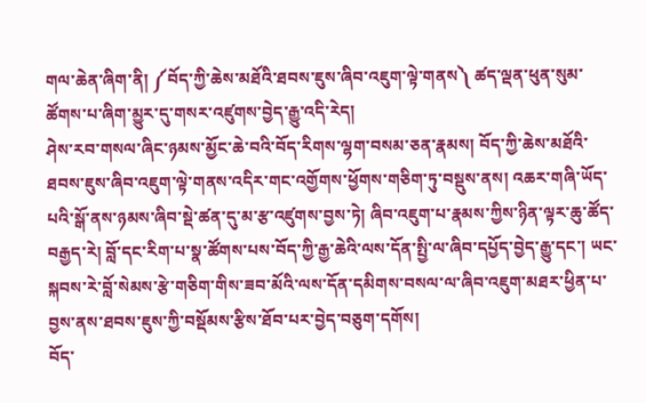གལ་ཆེན་ཞིག་ནི། ༼བོད་ཀྱི་ཆེས་མཐོའི་ཐབས་ཇུས་ཞིབ་འཇུག་ལྟེ་གནས༽ ཚད་ལྡན་ཕུན་སུམ་ཚོགས་པ་ཞིག་མྱུར་དུ་གསར་འཛུགས་བྱེད་རྒྱུ་འདི་རེད།
ཤེས་རབ་གསལ་ཞིང་ཉམས་མྱོང་ཆེ་བའི་བོད་རིགས་ལྷག་བསམ་ཅན་རྣམས། བོད་ཀྱི་ཆེས་མཐོའི་ཐབས་ཇུས་ཞིབ་འཇུག་ལྟེ་གནས་འདིར་གང་འགྱོགས་ཕྱོགས་གཅིག་ཏུ་བསྡུས་ནས། འཆར་གཞི་ཡོད་པའི་སྒོ་ནས་ཉམས་ཞིབ་སྡེ་ཚན་དུ་མ་རྩ་འཛུགས་བྱས་ཏེ། ཞིབ་འཇུག་པ་རྣམས་ཀྱིས་ཉིན་ལྟར་ཆུ་ཚོད་བརྒྱད་རེ། བློ་དང་རིག་པ་སྣ་ཚོགས་པས་བོད་ཀྱི་རྒྱ་ཆེའི་ལས་དོན་སྤྱི་ལ་ཞིབ་དཔྱོད་བྱེད་རྒྱུ་དང་། ཡང་སྐབས་རེ་བློ་སེམས་རྩེ་གཅིག་གིས་ཟབ་མོའི་ལས་དོན་དམིགས་བསལ་ལ་ཞིབ་འཇུག་མཐར་ཕྱིན་པ་བྱས་ནས་ཐབས་ཇུས་ཀྱི་བསྡོམས་རྩིས་ཐོབ་པར་བྱེད་བཅུག་དགོས།
བོད་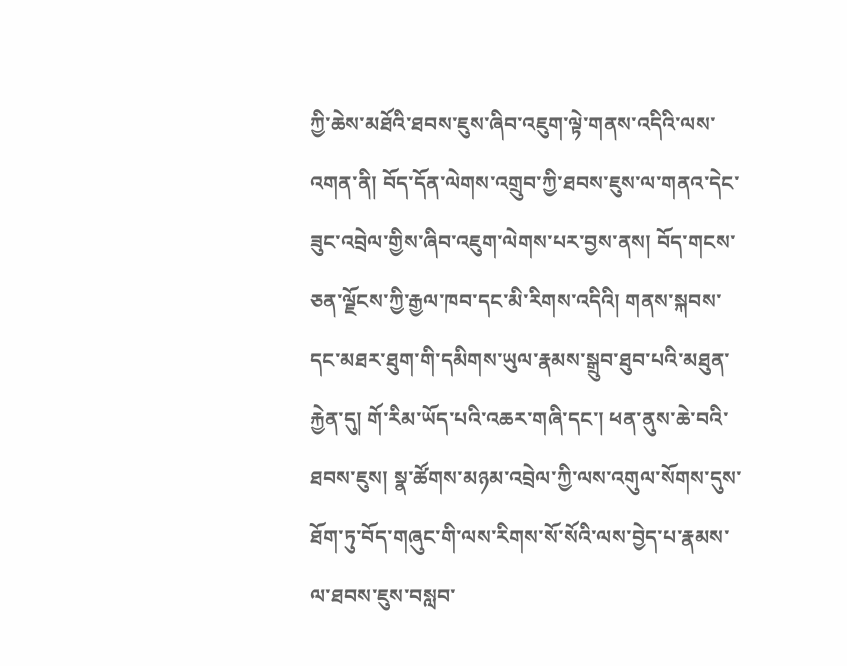ཀྱི་ཆེས་མཐོའི་ཐབས་ཇུས་ཞིབ་འཇུག་ལྟེ་གནས་འདིའི་ལས་འགན་ནི། བོད་དོན་ལེགས་འགྲུབ་ཀྱི་ཐབས་ཇུས་ལ་གནའ་དེང་ཟུང་འབྲེལ་གྱིས་ཞིབ་འཇུག་ལེགས་པར་བྱས་ནས། བོད་གངས་ཅན་ལྗོངས་ཀྱི་རྒྱལ་ཁབ་དང་མི་རིགས་འདིའི། གནས་སྐབས་དང་མཐར་ཐུག་གི་དམིགས་ཡུལ་རྣམས་སྒྲུབ་ཐུབ་པའི་མཐུན་རྐྱེན་དུ། གོ་རིམ་ཡོད་པའི་འཆར་གཞི་དང་། ཕན་ནུས་ཆེ་བའི་ཐབས་ཇུས། སྣ་ཚོགས་མཉམ་འབྲེལ་ཀྱི་ལས་འགུལ་སོགས་དུས་ཐོག་ཏུ་བོད་གཞུང་གི་ལས་རིགས་སོ་སོའི་ལས་བྱེད་པ་རྣམས་ལ་ཐབས་ཇུས་བསླབ་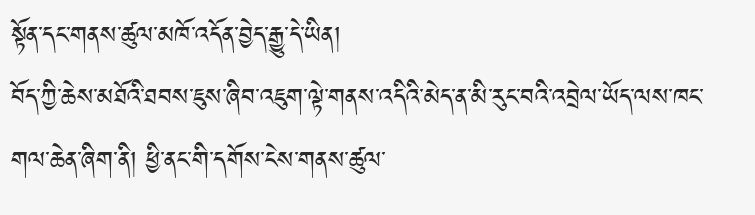སྟོན་དང་གནས་ཚུལ་མཁོ་འདོན་བྱེད་རྒྱུ་དེ་ཡིན།
བོད་ཀྱི་ཆེས་མཐོའི་ཐབས་ཇུས་ཞིབ་འཇུག་ལྟེ་གནས་འདིའི་མེད་ན་མི་རུང་བའི་འབྲེལ་ཡོད་ལས་ཁང་གལ་ཆེན་ཞིག་ནི། ཕྱི་ནང་གི་དགོས་ངེས་གནས་ཚུལ་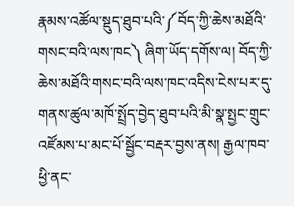རྣམས་འཚོལ་སྡུད་ཐུབ་པའི་༼བོད་ཀྱི་ཆེས་མཐོའི་གསང་བའི་ལས་ཁང༽ ཞིག་ཡོད་དགོས་ལ། བོད་ཀྱི་ཆེས་མཐོའི་གསང་བའི་ལས་ཁང་འདིས་ངེས་པར་དུ་གནས་ཚུལ་མཁོ་སྤྲོད་བྱེད་ཐུབ་པའི་མི་སྣ་སྤྱང་གྲུང་འཛོམས་པ་མང་པོ་སྦྱོང་བརྡར་བྱས་ནས། རྒྱལ་ཁབ་ཕྱི་ནང་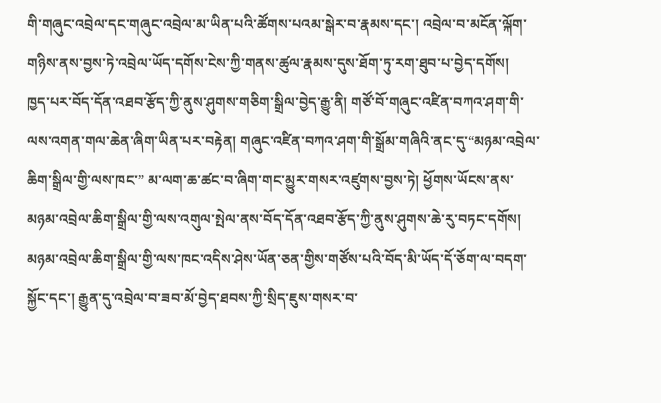གི་གཞུང་འབྲེལ་དང་གཞུང་འབྲེལ་མ་ཡིན་པའི་ཚོགས་པའམ་སྒེར་བ་རྣམས་དང་། འབྲེལ་བ་མངོན་ལྐོག་གཉིས་ནས་བྱས་ཏེ་འབྲེལ་ཡོད་དགོས་ངེས་ཀྱི་གནས་ཚུལ་རྣམས་དུས་ཐོག་ཏུ་རག་ཐུབ་པ་བྱེད་དགོས།
ཁྱད་པར་བོད་དོན་འཐབ་རྩོད་ཀྱི་ནུས་ཤུགས་གཅིག་སྒྲིལ་བྱེད་རྒྱུ་ནི། གཙོ་བོ་གཞུང་འཛིན་བཀའ་ཤག་གི་ལས་འགན་གལ་ཆེན་ཞིག་ཡིན་པར་བརྟེན། གཞུང་འཛིན་བཀའ་ཤག་གི་སྒྲོམ་གཞིའི་ནང་དུ་“མཉམ་འབྲེལ་ཆིག་སྒྲིལ་གྱི་ལས་ཁང་” མ་ལག་ཆ་ཚང་བ་ཞིག་གང་མྱུར་གསར་འཛུགས་བྱས་ཏེ། ཕྱོགས་ཡོངས་ནས་མཉམ་འབྲེལ་ཆིག་སྒྲིལ་གྱི་ལས་འགུལ་སྤེལ་ནས་བོད་དོན་འཐབ་རྩོད་ཀྱི་ནུས་ཤུགས་ཆེ་རུ་བཏང་དགོས། མཉམ་འབྲེལ་ཆིག་སྒྲིལ་གྱི་ལས་ཁང་འདིས་ཤེས་ཡོན་ཅན་གྱིས་གཙོས་པའི་བོད་མི་ཡོད་དོ་ཅོག་ལ་བདག་སྐྱོང་དང་། རྒྱུན་དུ་འབྲེལ་བ་ཟབ་མོ་བྱེད་ཐབས་ཀྱི་སྲིད་ཇུས་གསར་བ་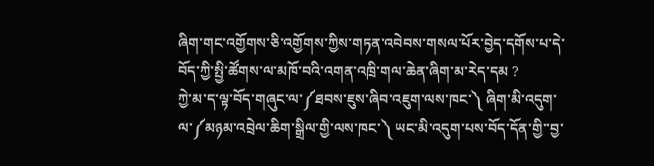ཞིག་གང་འགྱོགས་ཅི་འགྱོགས་ཀྱིས་གཏན་འབེབས་གསལ་པོར་བྱེད་དགོས་པ་དེ་བོད་ཀྱི་སྤྱི་ཚོགས་ལ་མཁོ་བའི་འགན་འཁྲི་གལ་ཆེན་ཞིག་མ་རེད་དམ ?
ཀྱེ་མ་ད་ལྟ་བོད་གཞུང་ལ་༼ཐབས་ཇུས་ཞིབ་འཇུག་ལས་ཁང་༽ ཞིག་མི་འདུག་ལ་༼མཉམ་འབྲེལ་ཆིག་སྒྲིལ་གྱི་ལས་ཁང་༽ ཡང་མི་འདུག་པས་བོད་དོན་གྱི་་བྱ་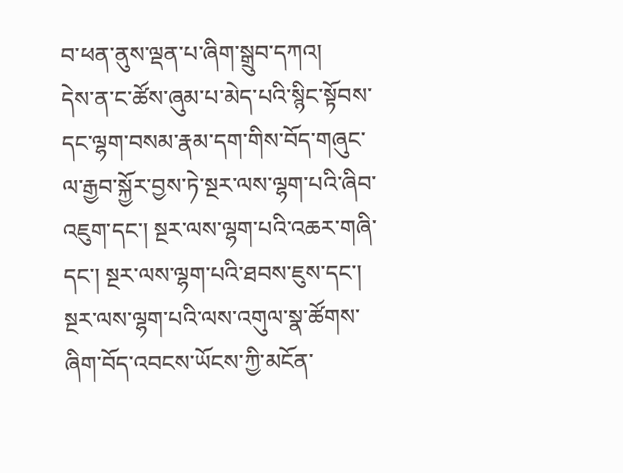བ་ཕན་ནུས་ལྡན་པ་ཞིག་སྒྲུབ་དཀའ།
དེས་ན་ང་ཚོས་ཞུམ་པ་མེད་པའི་སྙིང་སྟོབས་དང་ལྷག་བསམ་རྣམ་དག་གིས་བོད་གཞུང་ལ་རྒྱབ་སྐྱོར་བྱས་ཏེ་སྔར་ལས་ལྷག་པའི་ཞིབ་འཇུག་དང་། སྔར་ལས་ལྷག་པའི་འཆར་གཞི་དང་། སྔར་ལས་ལྷག་པའི་ཐབས་ཇུས་དང་། སྔར་ལས་ལྷག་པའི་ལས་འགུལ་སྣ་ཚོགས་ཞིག་བོད་འབངས་ཡོངས་ཀྱི་མངོན་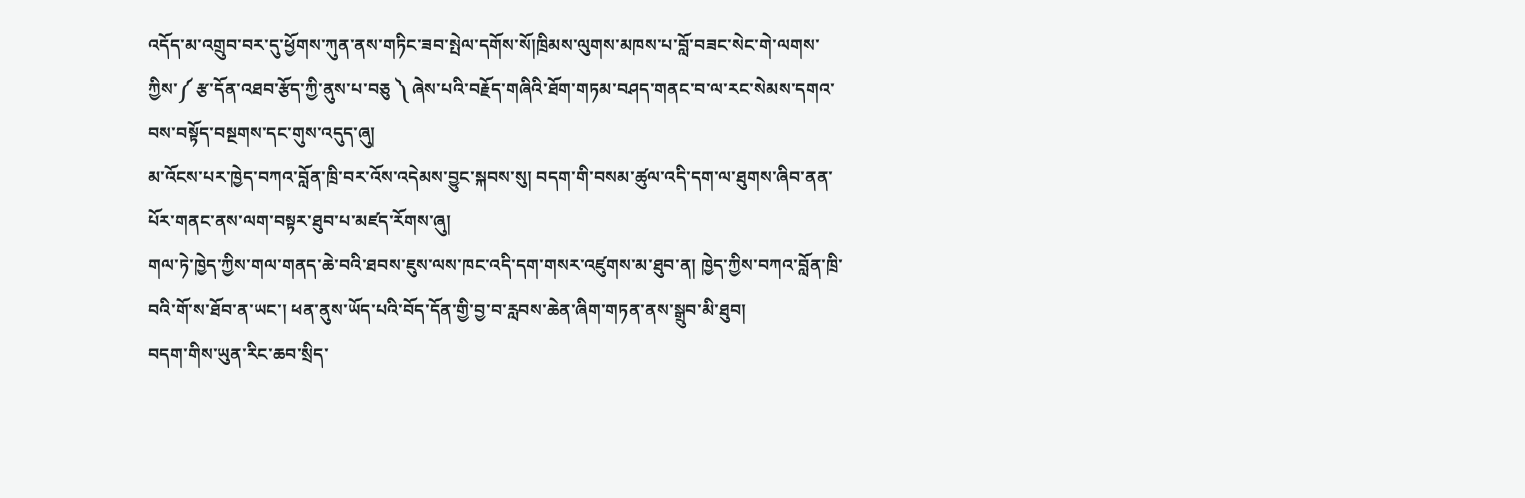འདོད་མ་འགྲུབ་བར་དུ་ཕྱོགས་ཀུན་ནས་གཏིང་ཟབ་སྤེལ་དགོས་སོ།ཁྲིམས་ལུགས་མཁས་པ་བློ་བཟང་སེང་གེ་ལགས་ཀྱིས་༼ རྩ་དོན་འཐབ་རྩོད་ཀྱི་ནུས་པ་བཅུ ༽ ཞེས་པའི་བརྗོད་གཞིའི་ཐོག་གཏམ་བཤད་གནང་བ་ལ་རང་སེམས་དགའ་བས་བསྟོད་བསྔགས་དང་གུས་འདུད་ཞུ།
མ་འོངས་པར་ཁྱེད་བཀའ་བློན་ཁྲི་བར་འོས་འདེམས་བྱུང་སྐབས་སུ། བདག་གི་བསམ་ཚུལ་འདི་དག་ལ་ཐུགས་ཞིབ་ནན་པོར་གནང་ནས་ལག་བསྟར་ཐུབ་པ་མཛད་རོགས་ཞུ།
གལ་ཏེ་ཁྱེད་ཀྱིས་གལ་གནད་ཆེ་བའི་ཐབས་ཇུས་ལས་ཁང་འདི་དག་གསར་འཛུགས་མ་ཐུབ་ན། ཁྱེད་ཀྱིས་བཀའ་བློན་ཁྲི་བའི་གོ་ས་ཐོབ་ན་ཡང་། ཕན་ནུས་ཡོད་པའི་བོད་དོན་གྱི་བྱ་བ་རླབས་ཆེན་ཞིག་གཏན་ནས་སྒྲུབ་མི་ཐུབ།
བདག་གིས་ཡུན་རིང་ཆབ་སྲིད་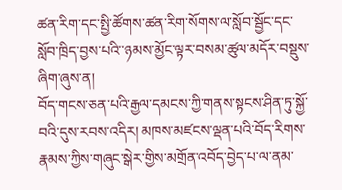ཚན་རིག་དང་སྤྱི་ཚོགས་ཚན་རིག་སོགས་ལ་སློབ་སྦྱོང་དང་སློབ་ཁྲིད་བྱས་པའི་་ཉམས་མྱོང་ལྟར་བསམ་ཚུལ་མདོར་བསྡུས་ཞིག་ཞུས་ན།
བོད་གངས་ཅན་པའི་རྒྱལ་དམངས་ཀྱི་གནས་སྟངས་ཤིན་ཏུ་སྐྱོ་བའི་དུས་རབས་འདིར། མཁས་མཛངས་ལྡན་པའི་བོད་རིགས་རྣམས་ཀྱིས་གཞུང་སྒེར་གྱིས་མགྲོན་འབོད་བྱེད་པ་ལ་ནམ་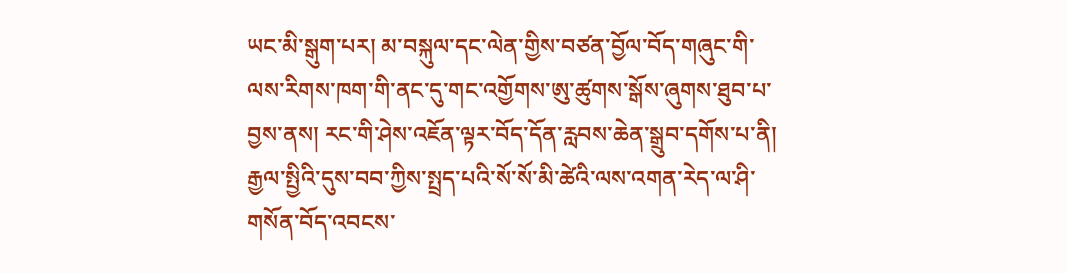ཡང་མི་སྒུག་པར། མ་བསྐུལ་དང་ལེན་གྱིས་བཙན་བྱོལ་བོད་གཞུང་གི་ལས་རིགས་ཁག་གི་ནང་དུ་གང་འགྱོགས་ཨུ་ཚུགས་སྒོས་ཞུགས་ཐུབ་པ་བྱས་ནས། རང་གི་ཤེས་འཇོན་ལྟར་བོད་དོན་རླབས་ཆེན་སྒྲུབ་དགོས་པ་ནི། རྒྱལ་སྤྱིའི་དུས་བབ་ཀྱིས་སྤྲད་པའི་སོ་སོ་མི་ཚེའི་ལས་འགན་རེད་ལ་ཤི་གསོན་བོད་འབངས་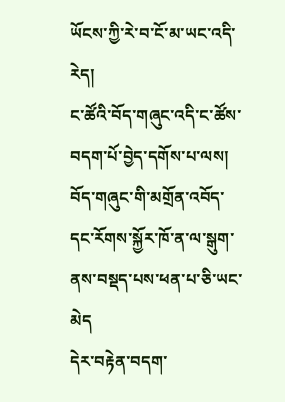ཡོངས་ཀྱི་རེ་བ་ངོ་མ་ཡང་འདི་རེད།
ང་ཚོའི་བོད་གཞུང་འདི་ང་ཚོས་བདག་པོ་བྱེད་དགོས་པ་ལས། བོད་གཞུང་གི་མགྲོན་འབོད་དང་རོགས་སྐྱོར་ཁོ་ན་ལ་སྒུག་ནས་བསྡད་པས་ཕན་པ་ཅི་ཡང་མེད
དེར་བརྟེན་བདག་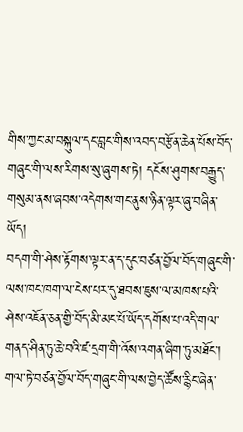གིས་ཀྱང་མ་བསྐུལ་དང་བླང་གིས་འབད་བརྩོན་ཆེན་པོས་བོད་གཞུང་གི་ལས་རིགས་སུ་ཞུགས་ཏེ། དངོས་ཤུགས་བརྒྱུད་གསུམ་ནས་ཞབས་འདེགས་གང་ནུས་ཉིན་ལྟར་ཞུ་བཞིན་ཡོད།
བདག་གི་ཤེས་རྟོགས་ལྟར་ན་ད་དུང་བཙན་བྱོལ་བོད་གཞུང་གི་ལས་ཁང་ཁག་ལ་ངེས་པར་དུ་ཐབས་ཇུས་ལ་མཁས་པའི་ཤེས་འཇོན་ཅན་གྱི་བོད་མི་མང་པོ་ཡོད་དགོས་པ་འདི་གལ་གནད་ཤིན་ཏུ་ཆེ་བའི་ཛ་དྲག་གི་འོས་འགན་ཞིག་ཏུ་མཐོང་།
གལ་ཏེ་བཙན་བྱོལ་བོད་གཞུང་གི་ལས་བྱེད་ཚོས་རྙིང་ཞེན་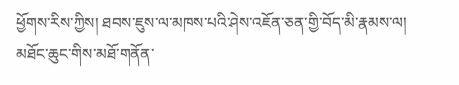ཕྱོགས་རིས་ཀྱིས། ཐབས་ཇུས་ལ་མཁས་པའི་ཤེས་འཇོན་ཅན་གྱི་བོད་མི་རྣམས་ལ། མཐོང་ཆུང་གིས་མཐོ་གནོན་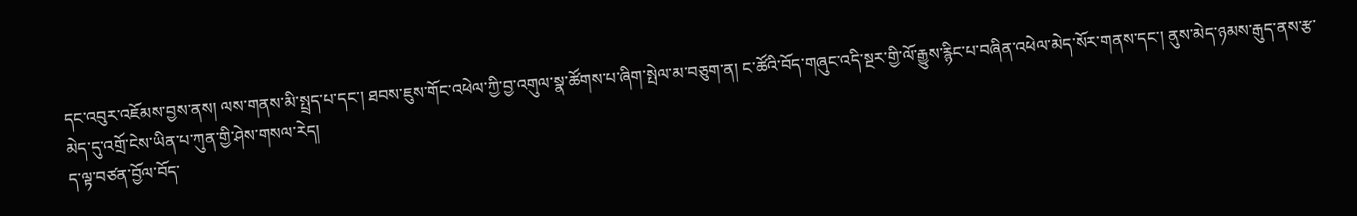དང་འབུར་འཇོམས་བྱས་ནས། ལས་གནས་མི་སྤྲད་པ་དང་། ཐབས་ཇུས་གོང་འཕེལ་ཀྱི་བྱ་འགུལ་སྣ་ཚོགས་པ་ཞིག་སྤེལ་མ་བཅུག་ན། ང་ཚོའི་བོད་གཞུང་འདི་སྔར་གྱི་ལོ་རྒྱུས་རྙིང་པ་བཞིན་འཕེལ་མེད་སོར་གནས་དང་། ནུས་མེད་ཉམས་རྒུད་ནས་རྩ་མེད་དུ་འགྲོ་ངེས་ཡིན་པ་ཀུན་གྱི་ཤེས་གསལ་རེད།
ད་ལྟ་བཙན་བྱོལ་བོད་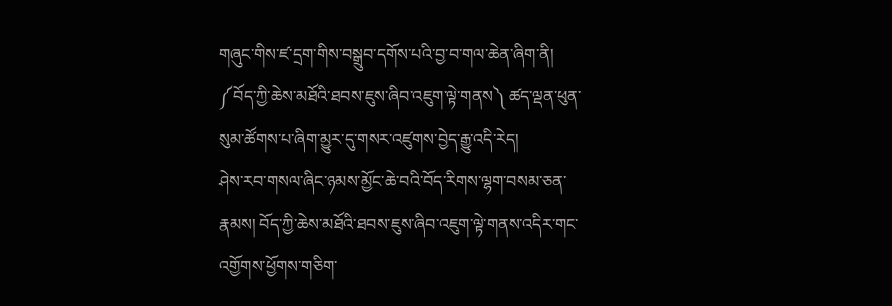གཞུང་གིས་ཛ་དྲག་གིས་བསྒྲུབ་དགོས་པའི་བྱ་བ་གལ་ཆེན་ཞིག་ནི། ༼བོད་ཀྱི་ཆེས་མཐོའི་ཐབས་ཇུས་ཞིབ་འཇུག་ལྟེ་གནས༽ ཚད་ལྡན་ཕུན་སུམ་ཚོགས་པ་ཞིག་མྱུར་དུ་གསར་འཛུགས་བྱེད་རྒྱུ་འདི་རེད།
ཤེས་རབ་གསལ་ཞིང་ཉམས་མྱོང་ཆེ་བའི་བོད་རིགས་ལྷག་བསམ་ཅན་རྣམས། བོད་ཀྱི་ཆེས་མཐོའི་ཐབས་ཇུས་ཞིབ་འཇུག་ལྟེ་གནས་འདིར་གང་འགྱོགས་ཕྱོགས་གཅིག་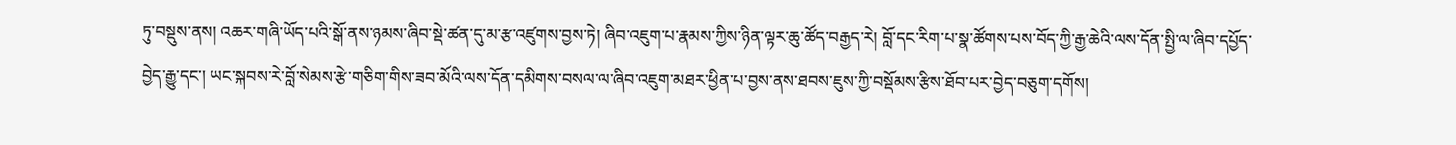ཏུ་བསྡུས་ནས། འཆར་གཞི་ཡོད་པའི་སྒོ་ནས་ཉམས་ཞིབ་སྡེ་ཚན་དུ་མ་རྩ་འཛུགས་བྱས་ཏེ། ཞིབ་འཇུག་པ་རྣམས་ཀྱིས་ཉིན་ལྟར་ཆུ་ཚོད་བརྒྱད་རེ། བློ་དང་རིག་པ་སྣ་ཚོགས་པས་བོད་ཀྱི་རྒྱ་ཆེའི་ལས་དོན་སྤྱི་ལ་ཞིབ་དཔྱོད་བྱེད་རྒྱུ་དང་། ཡང་སྐབས་རེ་བློ་སེམས་རྩེ་གཅིག་གིས་ཟབ་མོའི་ལས་དོན་དམིགས་བསལ་ལ་ཞིབ་འཇུག་མཐར་ཕྱིན་པ་བྱས་ནས་ཐབས་ཇུས་ཀྱི་བསྡོམས་རྩིས་ཐོབ་པར་བྱེད་བཅུག་དགོས།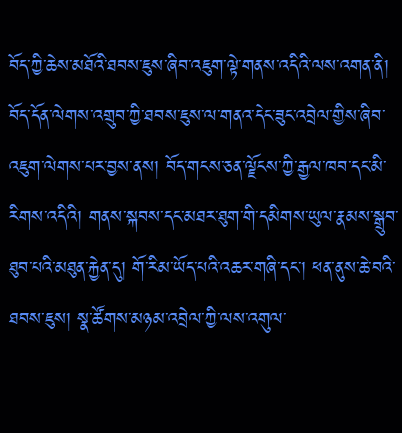བོད་ཀྱི་ཆེས་མཐོའི་ཐབས་ཇུས་ཞིབ་འཇུག་ལྟེ་གནས་འདིའི་ལས་འགན་ནི། བོད་དོན་ལེགས་འགྲུབ་ཀྱི་ཐབས་ཇུས་ལ་གནའ་དེང་ཟུང་འབྲེལ་གྱིས་ཞིབ་འཇུག་ལེགས་པར་བྱས་ནས། བོད་གངས་ཅན་ལྗོངས་ཀྱི་རྒྱལ་ཁབ་དང་མི་རིགས་འདིའི། གནས་སྐབས་དང་མཐར་ཐུག་གི་དམིགས་ཡུལ་རྣམས་སྒྲུབ་ཐུབ་པའི་མཐུན་རྐྱེན་དུ། གོ་རིམ་ཡོད་པའི་འཆར་གཞི་དང་། ཕན་ནུས་ཆེ་བའི་ཐབས་ཇུས། སྣ་ཚོགས་མཉམ་འབྲེལ་ཀྱི་ལས་འགུལ་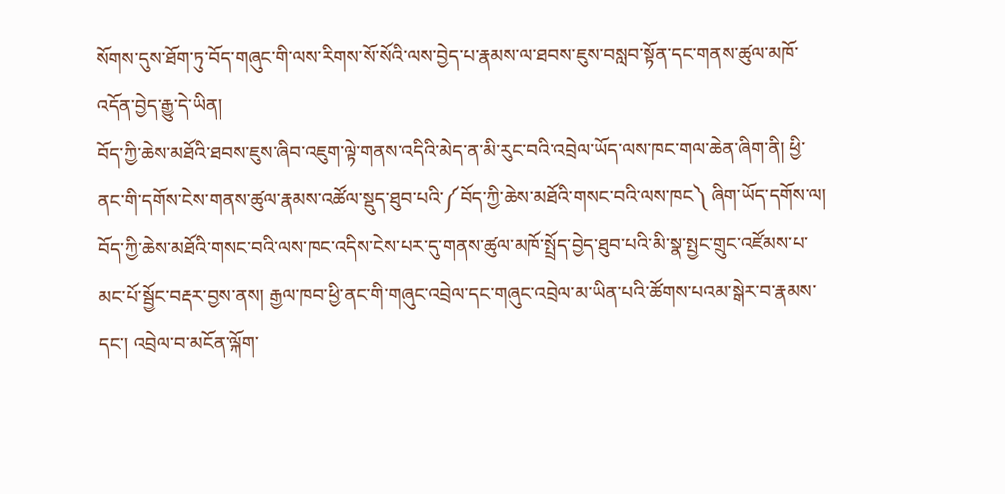སོགས་དུས་ཐོག་ཏུ་བོད་གཞུང་གི་ལས་རིགས་སོ་སོའི་ལས་བྱེད་པ་རྣམས་ལ་ཐབས་ཇུས་བསླབ་སྟོན་དང་གནས་ཚུལ་མཁོ་འདོན་བྱེད་རྒྱུ་དེ་ཡིན།
བོད་ཀྱི་ཆེས་མཐོའི་ཐབས་ཇུས་ཞིབ་འཇུག་ལྟེ་གནས་འདིའི་མེད་ན་མི་རུང་བའི་འབྲེལ་ཡོད་ལས་ཁང་གལ་ཆེན་ཞིག་ནི། ཕྱི་ནང་གི་དགོས་ངེས་གནས་ཚུལ་རྣམས་འཚོལ་སྡུད་ཐུབ་པའི་༼བོད་ཀྱི་ཆེས་མཐོའི་གསང་བའི་ལས་ཁང༽ ཞིག་ཡོད་དགོས་ལ། བོད་ཀྱི་ཆེས་མཐོའི་གསང་བའི་ལས་ཁང་འདིས་ངེས་པར་དུ་གནས་ཚུལ་མཁོ་སྤྲོད་བྱེད་ཐུབ་པའི་མི་སྣ་སྤྱང་གྲུང་འཛོམས་པ་མང་པོ་སྦྱོང་བརྡར་བྱས་ནས། རྒྱལ་ཁབ་ཕྱི་ནང་གི་གཞུང་འབྲེལ་དང་གཞུང་འབྲེལ་མ་ཡིན་པའི་ཚོགས་པའམ་སྒེར་བ་རྣམས་དང་། འབྲེལ་བ་མངོན་ལྐོག་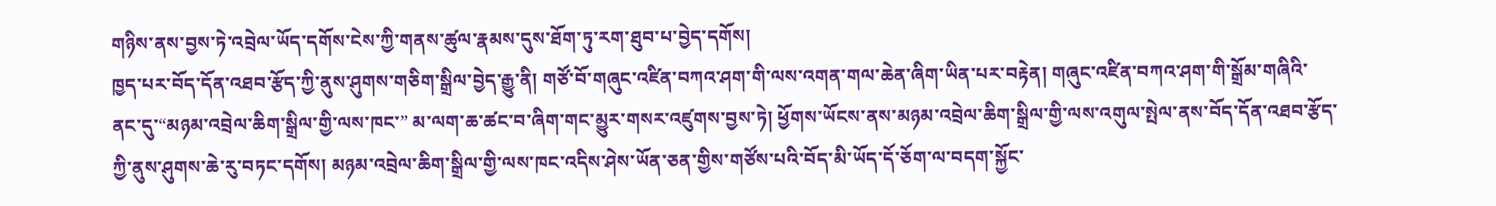གཉིས་ནས་བྱས་ཏེ་འབྲེལ་ཡོད་དགོས་ངེས་ཀྱི་གནས་ཚུལ་རྣམས་དུས་ཐོག་ཏུ་རག་ཐུབ་པ་བྱེད་དགོས།
ཁྱད་པར་བོད་དོན་འཐབ་རྩོད་ཀྱི་ནུས་ཤུགས་གཅིག་སྒྲིལ་བྱེད་རྒྱུ་ནི། གཙོ་བོ་གཞུང་འཛིན་བཀའ་ཤག་གི་ལས་འགན་གལ་ཆེན་ཞིག་ཡིན་པར་བརྟེན། གཞུང་འཛིན་བཀའ་ཤག་གི་སྒྲོམ་གཞིའི་ནང་དུ་“མཉམ་འབྲེལ་ཆིག་སྒྲིལ་གྱི་ལས་ཁང་” མ་ལག་ཆ་ཚང་བ་ཞིག་གང་མྱུར་གསར་འཛུགས་བྱས་ཏེ། ཕྱོགས་ཡོངས་ནས་མཉམ་འབྲེལ་ཆིག་སྒྲིལ་གྱི་ལས་འགུལ་སྤེལ་ནས་བོད་དོན་འཐབ་རྩོད་ཀྱི་ནུས་ཤུགས་ཆེ་རུ་བཏང་དགོས། མཉམ་འབྲེལ་ཆིག་སྒྲིལ་གྱི་ལས་ཁང་འདིས་ཤེས་ཡོན་ཅན་གྱིས་གཙོས་པའི་བོད་མི་ཡོད་དོ་ཅོག་ལ་བདག་སྐྱོང་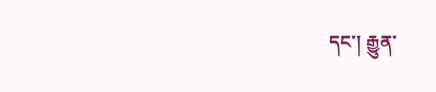དང་། རྒྱུན་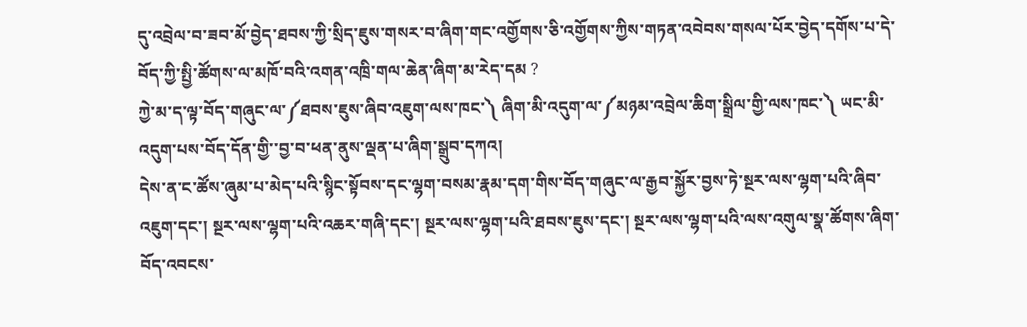དུ་འབྲེལ་བ་ཟབ་མོ་བྱེད་ཐབས་ཀྱི་སྲིད་ཇུས་གསར་བ་ཞིག་གང་འགྱོགས་ཅི་འགྱོགས་ཀྱིས་གཏན་འབེབས་གསལ་པོར་བྱེད་དགོས་པ་དེ་བོད་ཀྱི་སྤྱི་ཚོགས་ལ་མཁོ་བའི་འགན་འཁྲི་གལ་ཆེན་ཞིག་མ་རེད་དམ ?
ཀྱེ་མ་ད་ལྟ་བོད་གཞུང་ལ་༼ཐབས་ཇུས་ཞིབ་འཇུག་ལས་ཁང་༽ ཞིག་མི་འདུག་ལ་༼མཉམ་འབྲེལ་ཆིག་སྒྲིལ་གྱི་ལས་ཁང་༽ ཡང་མི་འདུག་པས་བོད་དོན་གྱི་་བྱ་བ་ཕན་ནུས་ལྡན་པ་ཞིག་སྒྲུབ་དཀའ།
དེས་ན་ང་ཚོས་ཞུམ་པ་མེད་པའི་སྙིང་སྟོབས་དང་ལྷག་བསམ་རྣམ་དག་གིས་བོད་གཞུང་ལ་རྒྱབ་སྐྱོར་བྱས་ཏེ་སྔར་ལས་ལྷག་པའི་ཞིབ་འཇུག་དང་། སྔར་ལས་ལྷག་པའི་འཆར་གཞི་དང་། སྔར་ལས་ལྷག་པའི་ཐབས་ཇུས་དང་། སྔར་ལས་ལྷག་པའི་ལས་འགུལ་སྣ་ཚོགས་ཞིག་བོད་འབངས་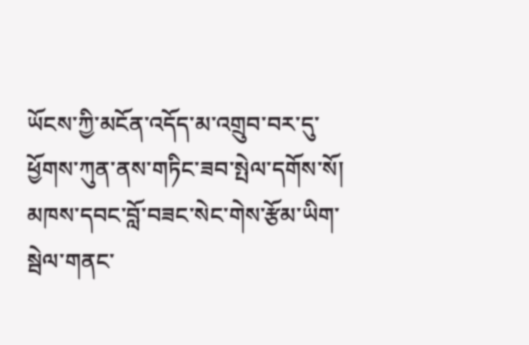ཡོངས་ཀྱི་མངོན་འདོད་མ་འགྲུབ་བར་དུ་ཕྱོགས་ཀུན་ནས་གཏིང་ཟབ་སྤེལ་དགོས་སོ།
མཁས་དབང་བློ་བཟང་སེང་གེས་རྩོམ་ཡིག་སྦེལ་གནང་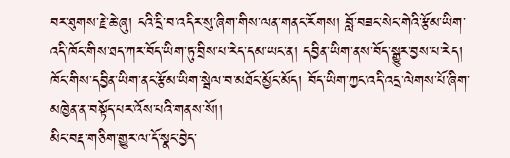བར་ཐུགས་རྗེ་ཆེ་ཞུ། ངའི་དྲི་བ་འདིར་སུ་ཞིག་གིས་ལན་གནང་རོགས། བློ་བཟང་སེང་གེའི་རྩོམ་ཡིག་འདི་ཁོང་གིས་ཐད་ཀར་བོད་ཡིག་ཏུ་བྲིས་པ་རེད་དམ་ཡང་ན། དབྱིན་ཡིག་ནས་བོད་སྒྱུར་བྱས་པ་རེད། ཁོང་གིས་དབྱིན་ཡིག་ནང་རྩོམ་ཡིག་སྦེལ་བ་མཐོང་མྱོང་མོད། བོད་ཡིག་ཀྱང་འདི་འདྲ་ལེགས་པོ་ཞིག་མཁྱེན་ན་བསྟོད་པར་འོས་པའི་གནས་སོ།།
མིང་བརྡ་གཅིག་གྱུར་ལ་དོ་སྣང་བྱེད་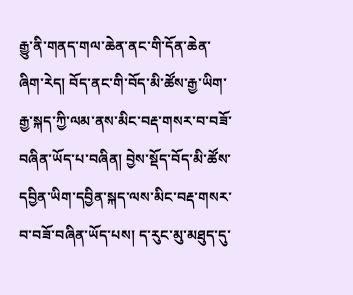རྒྱུ་ནི་གནད་གལ་ཆེན་ནང་གི་དོན་ཆེན་ཞིག་རེད། བོད་ནང་གི་བོད་མི་ཚོས་རྒྱ་ཡིག་རྒྱ་སྐད་ཀྱི་ལམ་ནས་མིང་བརྡ་གསར་བ་བཟོ་བཞིན་ཡོད་པ་བཞིན། བྱེས་སྡོད་བོད་མི་ཚོས་དབྱིན་ཡིག་དབྱིན་སྐད་ལས་མིང་བརྡ་གསར་བ་བཟོ་བཞིན་ཡོད་པས། ད་རུང་མུ་མཐུད་དུ་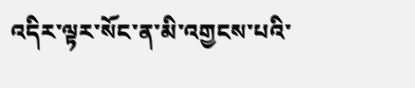འདིར་ལྟར་སོང་ན་མི་འགྱངས་པའི་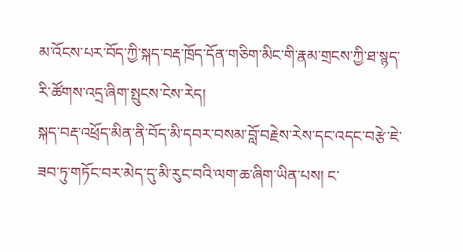མ་འོངས་པར་བོད་ཀྱི་སྐད་བརྡ་ཁྲོད་དོན་གཅིག་མིང་གི་རྣམ་གྲངས་ཀྱི་ཐ་སྙད་རི་ཚོགས་འདྲ་ཞིག་སྤུངས་ངེས་རེད།
སྐད་བརྡ་འཕྲོད་མིན་ནི་བོད་མི་དབར་བསམ་བློ་བརྗེས་རེས་དང་འདང་བརྩེ་ཇེ་ཟབ་ཏུ་གཏོང་བར་མེད་དུ་མི་རུང་བའི་ལག་ཆ་ཞིག་ཡིན་པས། ང་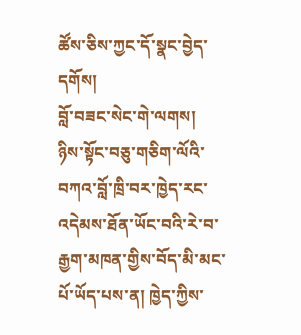ཚོས་ཅིས་ཀྱང་དོ་སྣང་བྱེད་དགོས།
བློ་བཟང་སེང་གེ་ལགས།
ཉིས་སྟོང་བཅུ་གཅིག་ལོའི་བཀའ་བློ་ཁྲི་བར་ཁྱེད་རང་འདེམས་ཐོན་ཡོང་བའི་རེ་བ་རྒྱག་མཁན་གྱིས་བོད་མི་མང་པོ་ཡོད་པས་ན། ཁྱེད་ཀྱིས་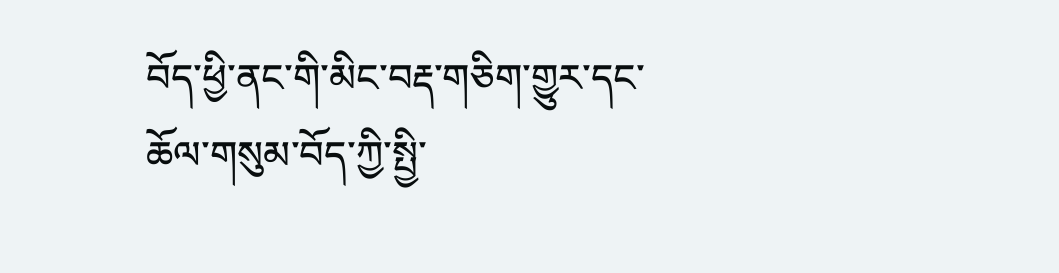བོད་ཕྱི་ནང་གི་མིང་བརྡ་གཅིག་གྱུར་དང་ཆོལ་གསུམ་བོད་ཀྱི་སྤྱི་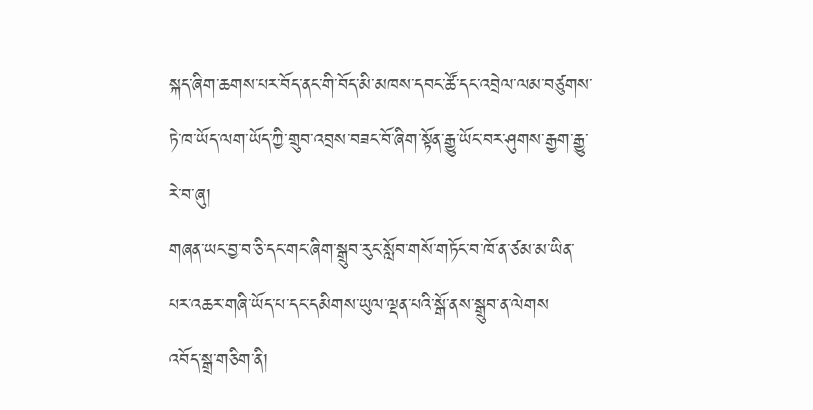སྐད་ཞིག་ཆགས་པར་བོད་ནང་གི་བོད་མི་མཁས་དབང་ཚོ་དང་འབྲེལ་ལམ་བཙུགས་ཏེ་ཁ་ཡོད་ལག་ཡོད་ཀྱི་གྲུབ་འབྲས་བཟང་བོ་ཞིག་སྟོན་རྒྱུ་ཡོང་བར་ཤུགས་རྒྱག་རྒྱུ་རེ་བ་ཞུ།
གཞན་ཡང་བྱ་བ་ཅི་དང་གང་ཞིག་སྒྲུབ་རུང་སློབ་གསོ་གཏོང་བ་ཁོ་ན་ཙམ་མ་ཡིན་པར་འཆར་གཞི་ཡོད་པ་དང་དམིགས་ཡུལ་ལྡན་པའི་སྒོ་ནས་སྒྲུབ་ན་ལེགས
འབོད་སྒྲ་གཅིག་ནི།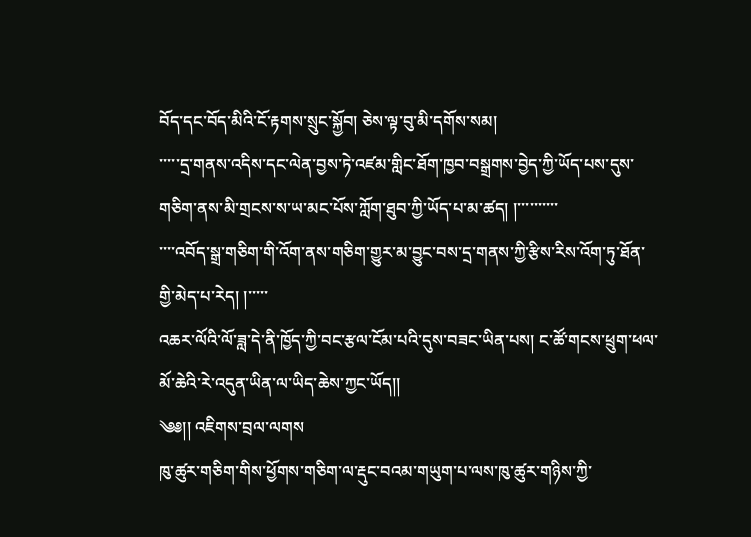བོད་དང་བོད་མིའི་ངོ་རྟགས་སྲུང་སྐྱོབ། ཅེས་ལྟ་བུ་མི་དགོས་སམ།
་་་་་དྲ་གནས་འདིས་དང་ལེན་བྱས་ཏེ་འཛམ་གླིང་ཐོག་ཁྱབ་བསྒྲགས་བྱེད་ཀྱི་ཡོད་པས་དུས་གཅིག་ནས་མི་གྲངས་ས་ཡ་མང་པོས་ཀློག་ཐུབ་ཀྱི་ཡོད་པ་མ་ཚད། །་་་་་་་་་་
་་་་འབོད་སྒྲ་གཅིག་གི་འོག་ནས་གཅིག་གྱུར་མ་བྱུང་བས་དྲ་གནས་ཀྱི་རྩིས་རིས་འོག་ཏུ་ཐོན་གྱི་མེད་པ་རེད། །་་་་་
འཆར་ལོའི་ལོ་ཟླ་དེ་ནི་ཁྱོད་ཀྱི་བང་རྩལ་ངོམ་པའི་དུས་བཟང་ཡིན་པས། ང་ཚོ་གངས་ཕྲུག་ཕལ་མོ་ཆེའི་རེ་འདུན་ཡིན་ལ་ཡིད་ཆེས་ཀྱང་ཡོད།།
༄༅།། འཇིགས་བྲལ་ལགས
ཁུ་ཚུར་གཅིག་གིས་ཕྱོགས་གཅིག་ལ་རྡུང་བའམ་གཡུག་པ་ལས་ཁུ་ཚུར་གཉིས་ཀྱི་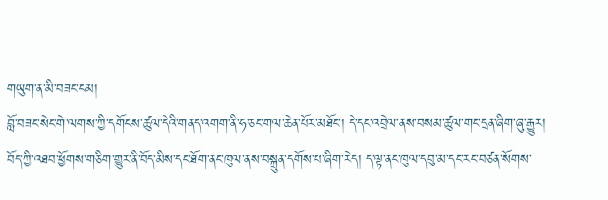གཡུག་ན་མི་བཟང་ངམ།
བློ་བཟང་སེང་གེ་ལགས་ཀྱི་དགོངས་ཚུལ་དེའི་གནད་འགག་ནི་ཧ་ཅང་གལ་ཆེན་པོར་མཐོང་། དེ་དང་འབྲེལ་ནས་བསམ་ཚུལ་གང་དྲན་ཞིག་ཞུ་རྒྱུར།
བོད་ཀྱི་འཐབ་ཕྱོགས་གཅིག་གྱུར་ནི་བོད་མིས་དང་ཐོག་ནང་ཁུལ་ནས་བསྐྲུན་དགོས་པ་ཞིག་རེད། ད་ལྟ་ནང་ཁུལ་དབུ་མ་དང་རང་བཙན་སོགས་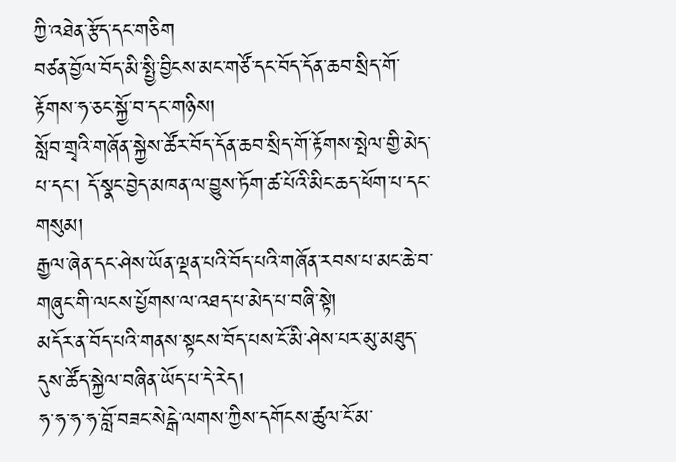ཀྱི་འཐེན་རྩོད་དང་གཅིག
བཙན་བྱོལ་བོད་མི་སྤྱི་བྱིངས་མང་གཙོ་དང་བོད་དོན་ཆབ་སྲིད་གོ་རྟོགས་ཧ་ཅང་སྐྱོ་བ་དང་གཉིས།
སློབ་གྲྭའི་གཞོན་སྐྱེས་ཚོར་བོད་དོན་ཆབ་སྲིད་གོ་རྟོགས་སྤེལ་གྱི་མེད་པ་དང་། དོ་སྣང་བྱེད་མཁན་ལ་བྱུས་ཏོག་ཚ་པོའི་མིང་ཆད་ཕོག་པ་དང་གསུམ།
རྒྱལ་ཞེན་དང་ཤེས་ཡོན་ལྡན་པའི་བོད་པའི་གཞོན་རབས་པ་མང་ཆེ་བ་གཞུང་གི་ལངས་པྱོགས་ལ་འཐད་པ་མེད་པ་བཞི་སྟེ།
མདོར་ན་བོད་པའི་གནས་སྟངས་བོད་པས་ངོ་མི་ཤེས་པར་མུ་མཐུད་དུས་ཚོད་སྐྱེལ་བཞིན་ཡོད་པ་དེ་རེད།
ཧ་ཧ་ཧ་ཧ་བློ་བཟང་སེངྒེ་ལགས་ཀྱིས་དགོངས་ཚུལ་ངོ་མ་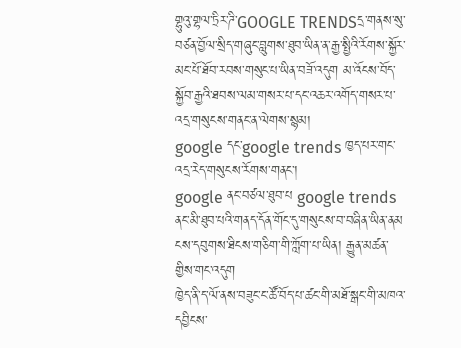གྷུའུ་གྷལ་ཏྲིར་ཌི་GOOGLE TRENDSདྲ་གནས་སུ་བཙན་བྱོལ་སྲིད་གཞུང་བླུགས་ཐུབ་ཡིན་ན་རྒྱ་སྤྱིའི་རོགས་སྐྱོར་མང་པོ་ཐོབ་རབས་གསུང་པ་ཡིན་བཟོ་འདུག མ་འོངས་བོད་སྐྱོབ་རྒྱའི་ཐབས་ལམ་གསར་པ་དང་འཆར་འགོད་གསར་པ་འདྲ་གསུངས་གནང་ན་ལེགས་སྙམ།
google དང་google trends ཁྱད་པར་གང་འདྲ་རེད་གསུངས་རོགས་གནང་།
google ནང་བཙལ་ཐུབ་པ google trends ནང་མི་ཐུབ་པའི་གནད་དོན་གོང་དུ་གསུངས་བ་བཞིན་ཡིན་ནམ
ངས་དབུགས་ཐིངས་གཅིག་གི་ཀློག་པ་ཡིན། རྒྱུན་མཚན་གྱིས་གང་འདུག
ཁྱེད་ནི་ད་ལོ་ནས་བཟུང་ང་ཚོ་བོད་པ་ཚང་གི་མཐོ་སྒང་གི་མཁའ་དབྱིངས་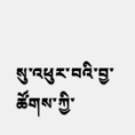སུ་འཕུར་བའི་བྱ་ཚོགས་ཀྱི་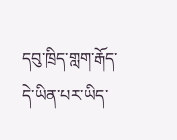དབུ་ཁྲིད་གླག་རྒོད་དེ་ཡིན་པར་ཡིད་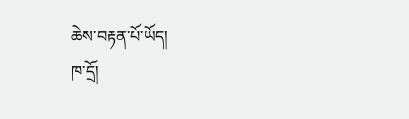ཆེས་བརྟན་པོ་ཡོད།
ཁ་དྲོ།